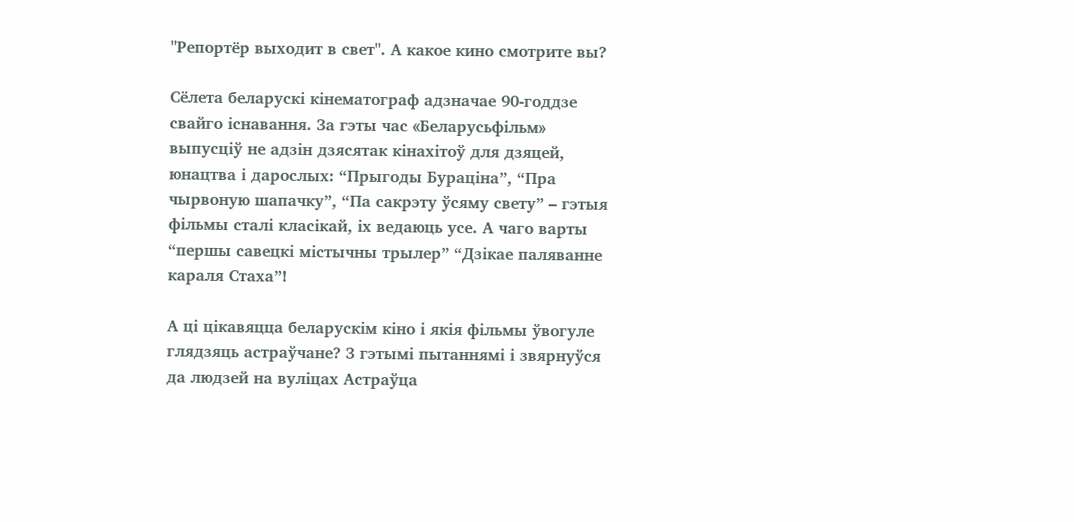"Репортёр выходит в свет". А какое кино смотрите вы?

Сёлета беларускі кінематограф адзначае 90-годдзе свайго існавання. За гэты час «Беларусьфільм» выпусціў не адзін дзясятак кінахітоў для дзяцей, юнацтва і дарослых: “Прыгоды Бураціна”, “Пра чырвоную шапачку”, “Па сакрэту ўсяму свету” – гэтыя фільмы сталі класікай, іх ведаюць усе. А чаго варты “першы савецкі містычны трылер” “Дзікае паляванне караля Стаха”!

А ці цікавяцца беларускім кіно і якія фільмы ўвогуле глядзяць астраўчане? З гэтымі пытаннямі і звярнуўся да людзей на вуліцах Астраўца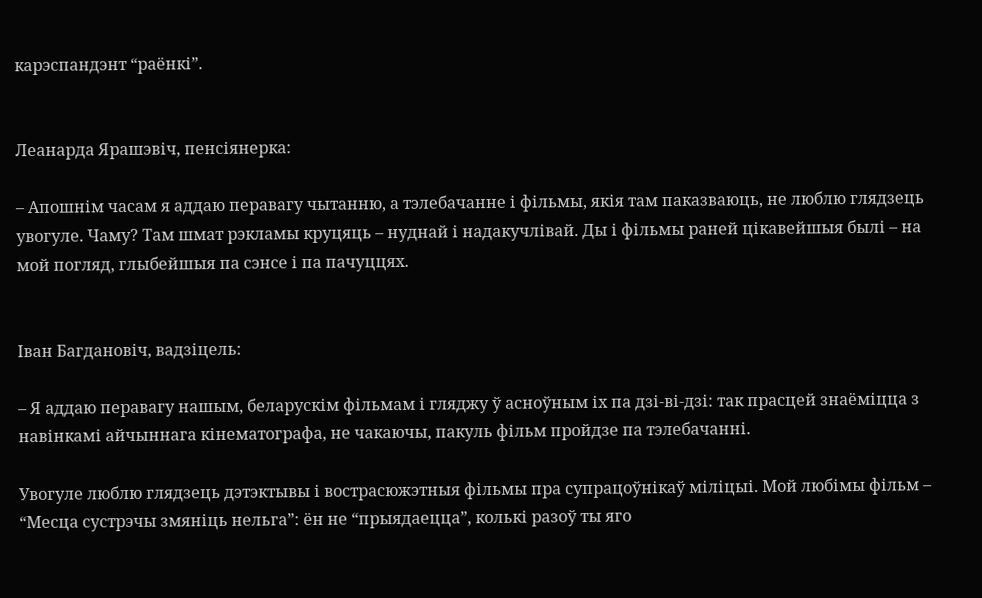карэспандэнт “раёнкі”.


Леанарда Ярашэвіч, пенсіянерка:

– Апошнім часам я аддаю перавагу чытанню, а тэлебачанне і фільмы, якія там паказваюць, не люблю глядзець увогуле. Чаму? Там шмат рэкламы круцяць – нуднай і надакучлівай. Ды і фільмы раней цікавейшыя былі – на мой погляд, глыбейшыя па сэнсе і па пачуццях.


Іван Багдановіч, вадзіцель:

– Я аддаю перавагу нашым, беларускім фільмам і гляджу ў асноўным іх па дзі-ві-дзі: так прасцей знаёміцца з навінкамі айчыннага кінематографа, не чакаючы, пакуль фільм пройдзе па тэлебачанні.

Увогуле люблю глядзець дэтэктывы і вострасюжэтныя фільмы пра супрацоўнікаў міліцыі. Мой любімы фільм – “Месца сустрэчы змяніць нельга”: ён не “прыядаецца”, колькі разоў ты яго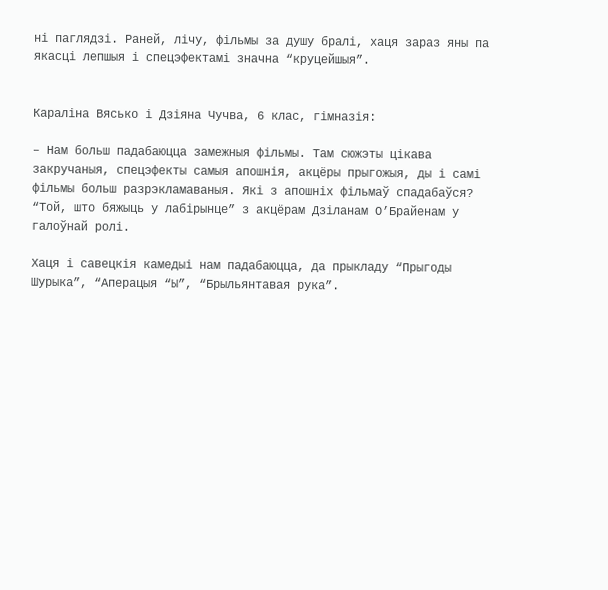ні паглядзі. Раней, лічу, фільмы за душу бралі, хаця зараз яны па якасці лепшыя і спецэфектамі значна “круцейшыя”.


Караліна Вясько і Дзіяна Чучва, 6 клас, гімназія:

– Нам больш падабаюцца замежныя фільмы. Там сюжэты цікава закручаныя, спецэфекты самыя апошнія, акцёры прыгожыя, ды і самі фільмы больш разрэкламаваныя. Які з апошніх фільмаў спадабаўся? “Той, што бяжыць у лабірынце” з акцёрам Дзіланам О’Брайенам у галоўнай ролі.

Хаця і савецкія камедыі нам падабаюцца, да прыкладу “Прыгоды Шурыка”, “Аперацыя “Ы”, “Брыльянтавая рука”.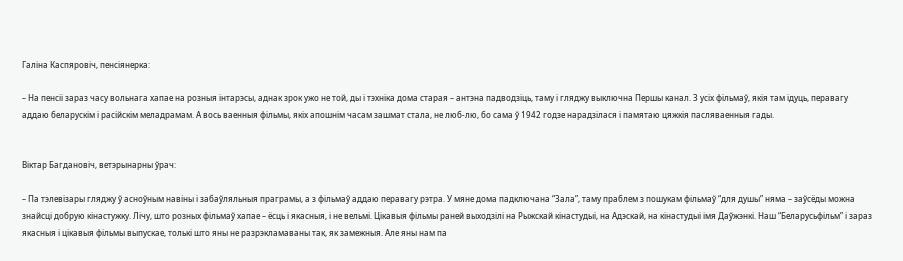Галіна Каспяровіч, пенсіянерка:

– На пенсіі зараз часу вольнага хапае на розныя інтарэсы, аднак зрок ужо не той, ды і тэхніка дома старая – антэна падводзіць, таму і гляджу выключна Першы канал. З усіх фільмаў, якія там ідуць, перавагу аддаю беларускім і расійскім меладрамам. А вось ваенныя фільмы, якіх апошнім часам зашмат стала, не люб-лю, бо сама ў 1942 годзе нарадзілася і памятаю цяжкія пасляваенныя гады.


Віктар Багдановіч, ветэрынарны ўрач:

– Па тэлевізары гляджу ў асноўным навіны і забаўляльныя праграмы, а з фільмаў аддаю перавагу рэтра. У мяне дома падключана “Зала”, таму праблем з пошукам фільмаў “для душы” няма – заўсёды можна знайсці добрую кінастужку. Лічу, што розных фільмаў хапае – ёсць і якасныя, і не вельмі. Цікавыя фільмы раней выходзілі на Рыжскай кінастудыі, на Адэскай, на кінастудыі імя Даўжэнкі. Наш “Беларусьфільм” і зараз якасныя і цікавыя фільмы выпускае, толькі што яны не разрэкламаваны так, як замежныя. Але яны нам па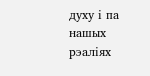духу і па нашых рэаліях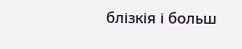блізкія і больш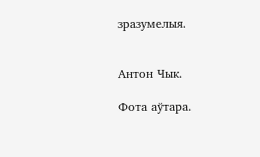зразумелыя.


Антон Чык.

Фота аўтара.